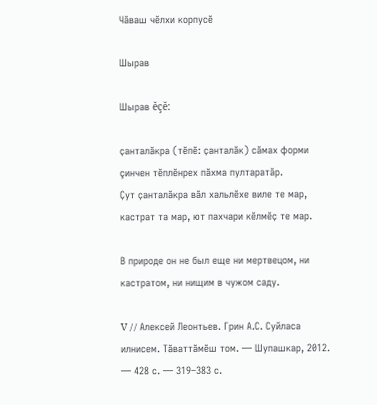Чӑваш чӗлхи корпусӗ

Шырав

Шырав ĕçĕ:

ҫанталӑкра (тĕпĕ: ҫанталӑк) сăмах форми çинчен тĕплĕнрех пăхма пултаратăр.
Ҫут ҫанталӑкра вӑл хальлӗхе виле те мар, кастрат та мар, ют пахчари кӗлмӗҫ те мар.

В природе он не был еще ни мертвецом, ни кастратом, ни нищим в чужом саду.

V // Алексей Леонтьев. Грин А.С. Суйласа илнисем. Тӑваттӑмӗш том. — Шупашкар, 2012. — 428 с. — 319–383 с.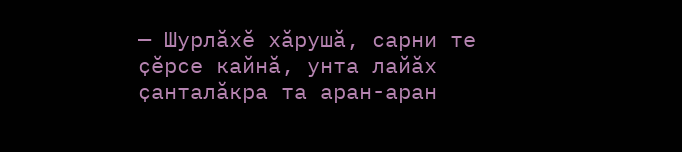— Шурлӑхӗ хӑрушӑ, сарни те ҫӗрсе кайнӑ, унта лайӑх ҫанталӑкра та аран-аран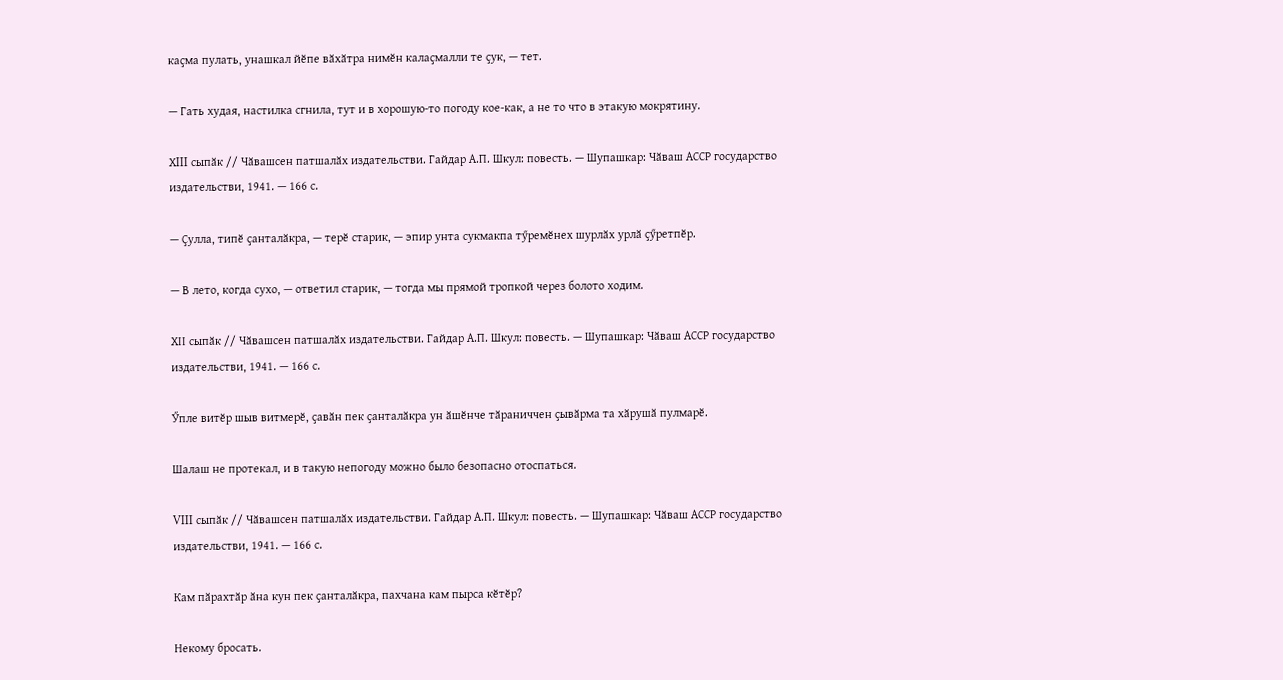каҫма пулать, унашкал йӗпе вӑхӑтра нимӗн калаҫмалли те ҫук, — тет.

— Гать худая, настилка сгнила, тут и в хорошую-то погоду кое-как, а не то что в этакую мокрятину.

ХIII сыпӑк // Чӑвашсен патшалӑх издательстви. Гайдар А.П. Шкул: повесть. — Шупашкар: Чӑваш АССР государство издательстви, 1941. — 166 с.

— Ҫулла, типӗ ҫанталӑкра, — терӗ старик, — эпир унта сукмакпа тӳремӗнех шурлӑх урлӑ ҫӳретпӗр.

— В лето, когда сухо, — ответил старик, — тогда мы прямой тропкой через болото ходим.

ХII сыпӑк // Чӑвашсен патшалӑх издательстви. Гайдар А.П. Шкул: повесть. — Шупашкар: Чӑваш АССР государство издательстви, 1941. — 166 с.

Ӳпле витӗр шыв витмерӗ, ҫавӑн пек ҫанталӑкра ун ӑшӗнче тӑраниччен ҫывӑрма та хӑрушӑ пулмарӗ.

Шалаш не протекал, и в такую непогоду можно было безопасно отоспаться.

VIII сыпӑк // Чӑвашсен патшалӑх издательстви. Гайдар А.П. Шкул: повесть. — Шупашкар: Чӑваш АССР государство издательстви, 1941. — 166 с.

Кам пӑрахтӑр ӑна кун пек ҫанталӑкра, пахчана кам пырса кӗтӗр?

Некому бросать.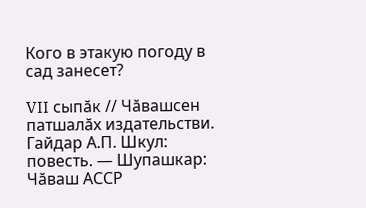Кого в этакую погоду в сад занесет?

VII сыпӑк // Чӑвашсен патшалӑх издательстви. Гайдар А.П. Шкул: повесть. — Шупашкар: Чӑваш АССР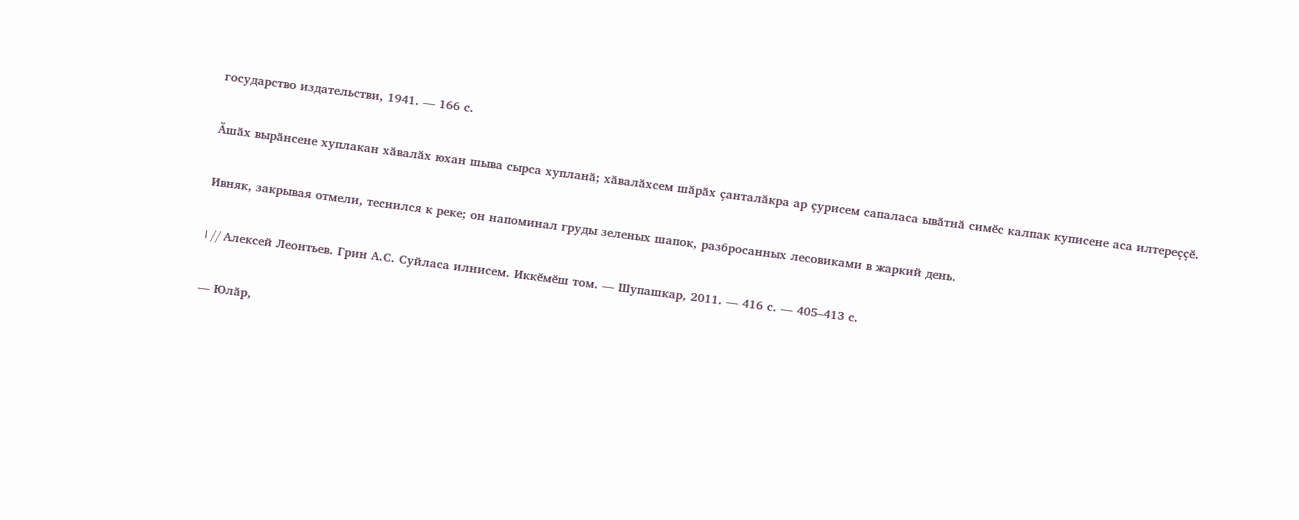государство издательстви, 1941. — 166 с.

Ӑшӑх вырӑнсене хуплакан хӑвалӑх юхан шыва сырса хупланӑ; хӑвалӑхсем шӑрӑх ҫанталӑкра ар ҫурисем сапаласа ывӑтнӑ симӗс калпак куписене аса илтереҫҫӗ.

Ивняк, закрывая отмели, теснился к реке; он напоминал груды зеленых шапок, разбросанных лесовиками в жаркий день.

I // Алексей Леонтьев. Грин А.С. Суйласа илнисем. Иккӗмӗш том. — Шупашкар, 2011. — 416 с. — 405–413 с.

— Юлӑр,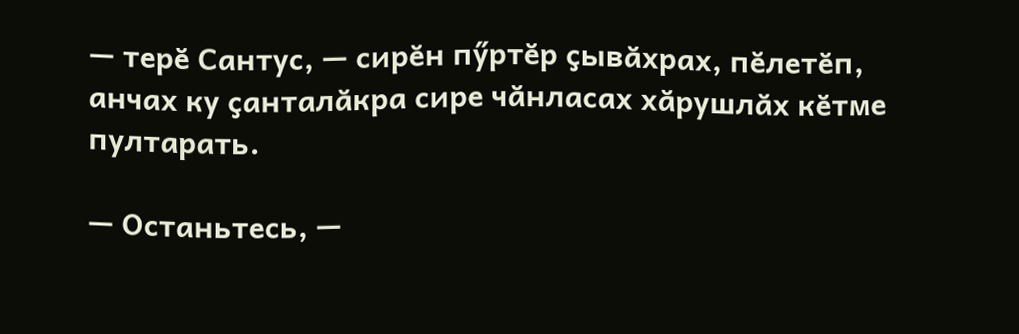— терӗ Сантус, — сирӗн пӳртӗр ҫывӑхрах, пӗлетӗп, анчах ку ҫанталӑкра сире чӑнласах хӑрушлӑх кӗтме пултарать.

— Останьтесь, —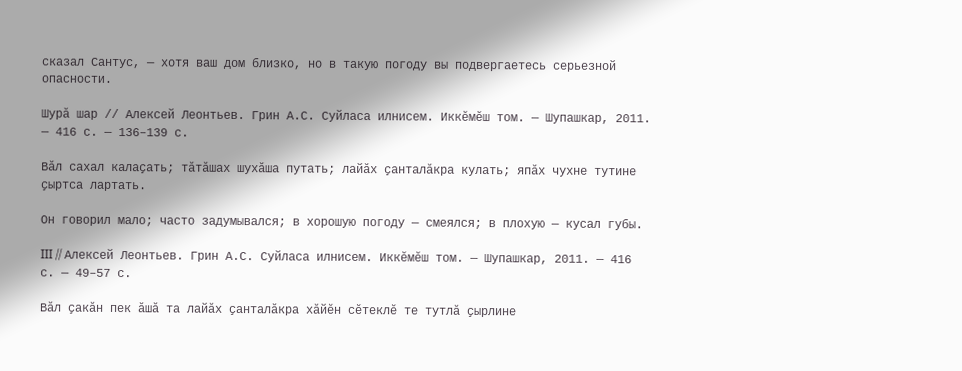сказал Сантус, — хотя ваш дом близко, но в такую погоду вы подвергаетесь серьезной опасности.

Шурӑ шар // Алексей Леонтьев. Грин А.С. Суйласа илнисем. Иккӗмӗш том. — Шупашкар, 2011. — 416 с. — 136–139 с.

Вӑл сахал калаҫать; тӑтӑшах шухӑша путать; лайӑх ҫанталӑкра кулать; япӑх чухне тутине ҫыртса лартать.

Он говорил мало; часто задумывался; в хорошую погоду — смеялся; в плохую — кусал губы.

III // Алексей Леонтьев. Грин А.С. Суйласа илнисем. Иккӗмӗш том. — Шупашкар, 2011. — 416 с. — 49–57 с.

Вӑл ҫакӑн пек ӑшӑ та лайӑх ҫанталӑкра хӑйӗн сӗтеклӗ те тутлӑ ҫырлине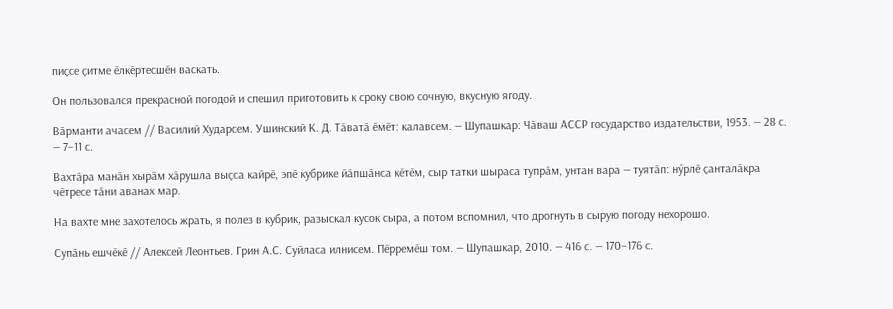пиҫсе ҫитме ӗлкӗртесшӗн васкать.

Он пользовался прекрасной погодой и спешил приготовить к сроку свою сочную, вкусную ягоду.

Вӑрманти ачасем // Василий Хударсем. Ушинский К. Д. Тӑватӑ ӗмӗт: калавсем. — Шупашкар: Чӑваш АССР государство издательстви, 1953. — 28 с. — 7–11 с.

Вахтӑра манӑн хырӑм хӑрушла выҫса кайрӗ, эпӗ кубрике йӑпшӑнса кӗтӗм, сыр татки шыраса тупрӑм, унтан вара — туятӑп: нӳрлӗ ҫанталӑкра чӗтресе тӑни аванах мар.

На вахте мне захотелось жрать, я полез в кубрик, разыскал кусок сыра, а потом вспомнил, что дрогнуть в сырую погоду нехорошо.

Супӑнь ешчӗкӗ // Алексей Леонтьев. Грин А.С. Суйласа илнисем. Пӗрремӗш том. — Шупашкар, 2010. — 416 с. — 170–176 с.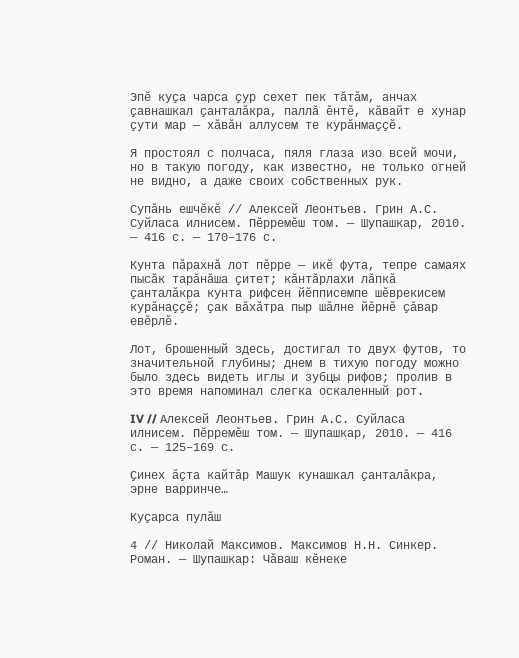Эпӗ куҫа чарса ҫур сехет пек тӑтӑм, анчах ҫавнашкал ҫанталӑкра, паллӑ ӗнтӗ, кӑвайт е хунар ҫути мар — хӑвӑн аллусем те курӑнмаҫҫӗ.

Я простоял с полчаса, пяля глаза изо всей мочи, но в такую погоду, как известно, не только огней не видно, а даже своих собственных рук.

Супӑнь ешчӗкӗ // Алексей Леонтьев. Грин А.С. Суйласа илнисем. Пӗрремӗш том. — Шупашкар, 2010. — 416 с. — 170–176 с.

Кунта пӑрахнӑ лот пӗрре — икӗ фута, тепре самаях пысӑк тарӑнӑша ҫитет; кӑнтӑрлахи лӑпкӑ ҫанталӑкра кунта рифсен йӗпписемпе шӗврекисем курӑнаҫҫӗ; ҫак вӑхӑтра пыр шӑлне йӗрнӗ ҫӑвар евӗрлӗ.

Лот, брошенный здесь, достигал то двух футов, то значительной глубины; днем в тихую погоду можно было здесь видеть иглы и зубцы рифов; пролив в это время напоминал слегка оскаленный рот.

IV // Алексей Леонтьев. Грин А.С. Суйласа илнисем. Пӗрремӗш том. — Шупашкар, 2010. — 416 с. — 125–169 с.

Ҫинех ӑҫта кайтӑр Машук кунашкал ҫанталӑкра, эрне варринче…

Куҫарса пулӑш

4 // Николай Максимов. Максимов Н.Н. Синкер. Роман. — Шупашкар: Чӑваш кӗнеке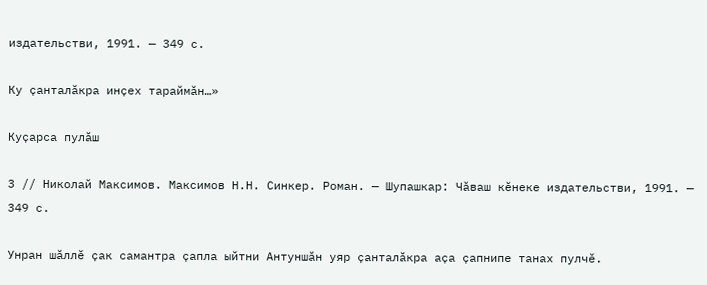издательстви, 1991. — 349 с.

Ку ҫанталӑкра инҫех тараймӑн…»

Куҫарса пулӑш

3 // Николай Максимов. Максимов Н.Н. Синкер. Роман. — Шупашкар: Чӑваш кӗнеке издательстви, 1991. — 349 с.

Унран шӑллӗ ҫак самантра ҫапла ыйтни Антуншӑн уяр ҫанталӑкра аҫа ҫапнипе танах пулчӗ.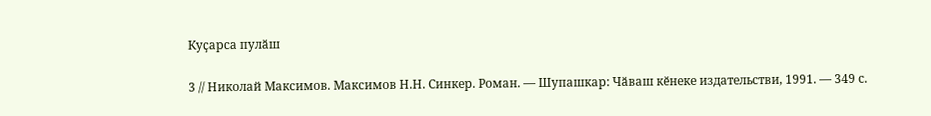Куҫарса пулӑш

3 // Николай Максимов. Максимов Н.Н. Синкер. Роман. — Шупашкар: Чӑваш кӗнеке издательстви, 1991. — 349 с.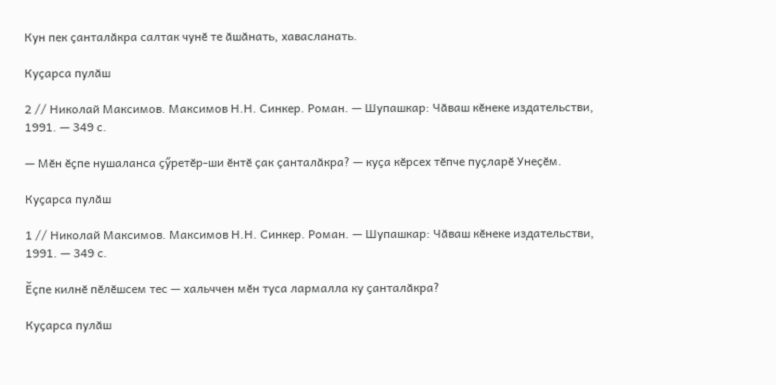Кун пек ҫанталӑкра салтак чунӗ те ӑшӑнать, хавасланать.

Куҫарса пулӑш

2 // Николай Максимов. Максимов Н.Н. Синкер. Роман. — Шупашкар: Чӑваш кӗнеке издательстви, 1991. — 349 с.

— Мӗн ӗҫпе нушаланса ҫӳретӗр-ши ӗнтӗ ҫак ҫанталӑкра? — куҫа кӗрсех тӗпче пуҫларӗ Унеҫӗм.

Куҫарса пулӑш

1 // Николай Максимов. Максимов Н.Н. Синкер. Роман. — Шупашкар: Чӑваш кӗнеке издательстви, 1991. — 349 с.

Ӗҫпе килнӗ пӗлӗшсем тес — хальччен мӗн туса лармалла ку ҫанталӑкра?

Куҫарса пулӑш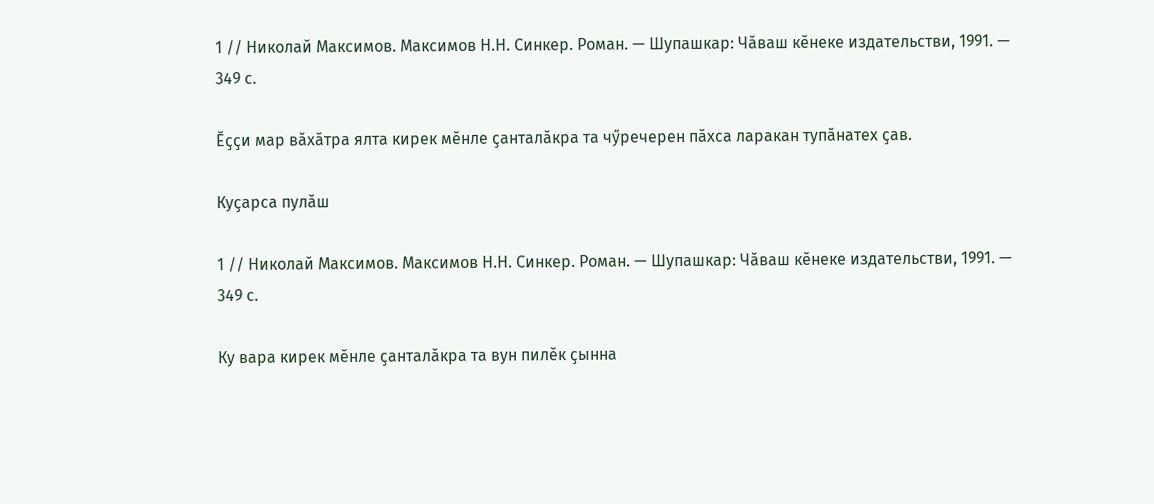1 // Николай Максимов. Максимов Н.Н. Синкер. Роман. — Шупашкар: Чӑваш кӗнеке издательстви, 1991. — 349 с.

Ӗҫҫи мар вӑхӑтра ялта кирек мӗнле ҫанталӑкра та чӳречерен пӑхса ларакан тупӑнатех ҫав.

Куҫарса пулӑш

1 // Николай Максимов. Максимов Н.Н. Синкер. Роман. — Шупашкар: Чӑваш кӗнеке издательстви, 1991. — 349 с.

Ку вара кирек мӗнле ҫанталӑкра та вун пилӗк ҫынна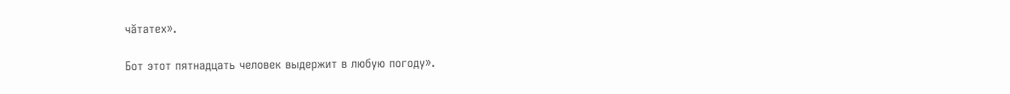чӑтатех».

Бот этот пятнадцать человек выдержит в любую погоду».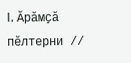I. Ӑрӑмҫӑ пӗлтерни //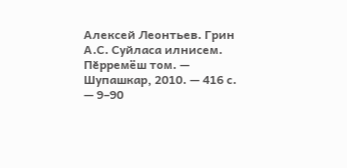Алексей Леонтьев. Грин А.С. Суйласа илнисем. Пӗрремёш том. — Шупашкар, 2010. — 416 с. — 9–90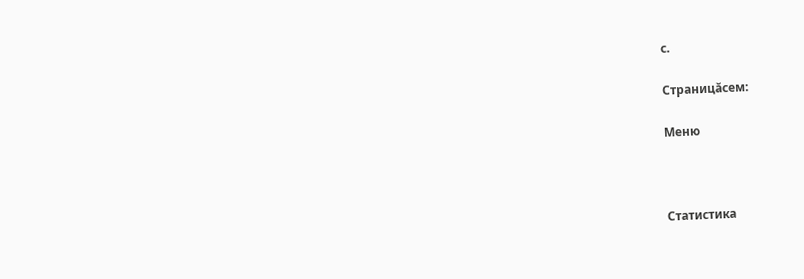с.

Страницăсем:

Меню



Статистика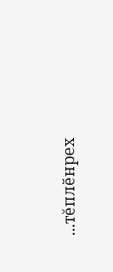...тĕплӗнрех